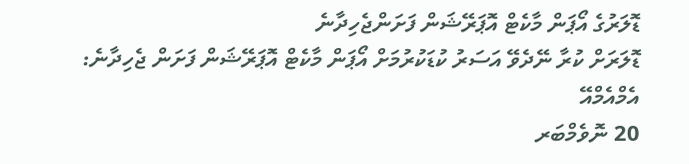ޑޮލަރުގެ އޯޕަން މާކެޓް އޮޕަރޭޝަން ފަށަންޖެހިދާނެ
ޑޮލަރަށް ކުރާ ނޭދެވޭ އަސަރު ކުޑަކުރުމަށް އޯޕަން މާކެޓް އޮޕަރޭޝަން ފަށަން ޖެހިދާނެ: އެމްއެމްއޭ
20 ނޮވެމްބަރ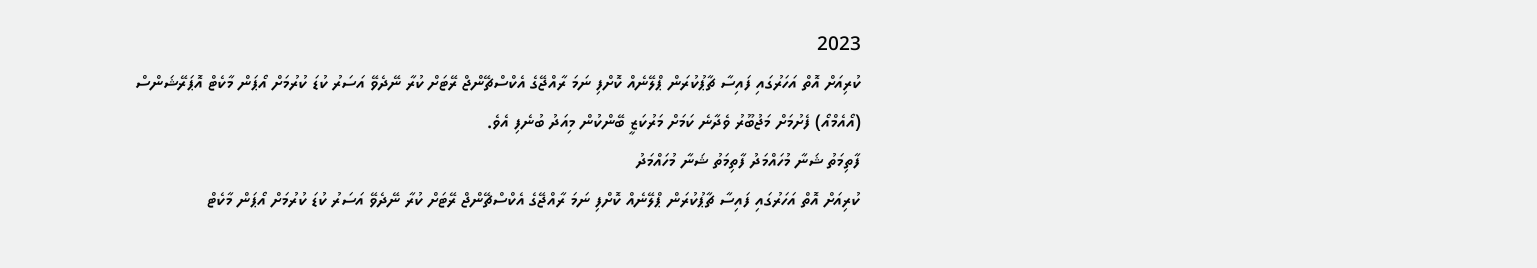2023
ކުރިއަށް އޮތް އަހަރުގައި ފައިސާ ޗާޕުކުރަން ޕްލޭނެއް ކޮށްފި ނަމަ ރާއްޖޭގެ އެކްސްޗޭންޖް ރޭޓަށް ކުރާ ނޭދެވޭ އަސަރު ކުޑަ ކުރުމަށް އޯޕަން މާކެޓް އޮޕަރޭޝަންސް (އޯއެމްއޯ) ފެށުމަށް މަޖުބޫރު ވެދާނެ ކަމަށް މަރުކަޒީ ބޭންކުން މިއަދު ބުނެފި އެވެ.
ފާތިމަތު ޝަނާ މުހައްމަދު ފާތިމަތު ޝަނާ މުހައްމަދު
ކުރިއަށް އޮތް އަހަރުގައި ފައިސާ ޗާޕުކުރަން ޕްލޭނެއް ކޮށްފި ނަމަ ރާއްޖޭގެ އެކްސްޗޭންޖް ރޭޓަށް ކުރާ ނޭދެވޭ އަސަރު ކުޑަ ކުރުމަށް އޯޕަން މާކެޓް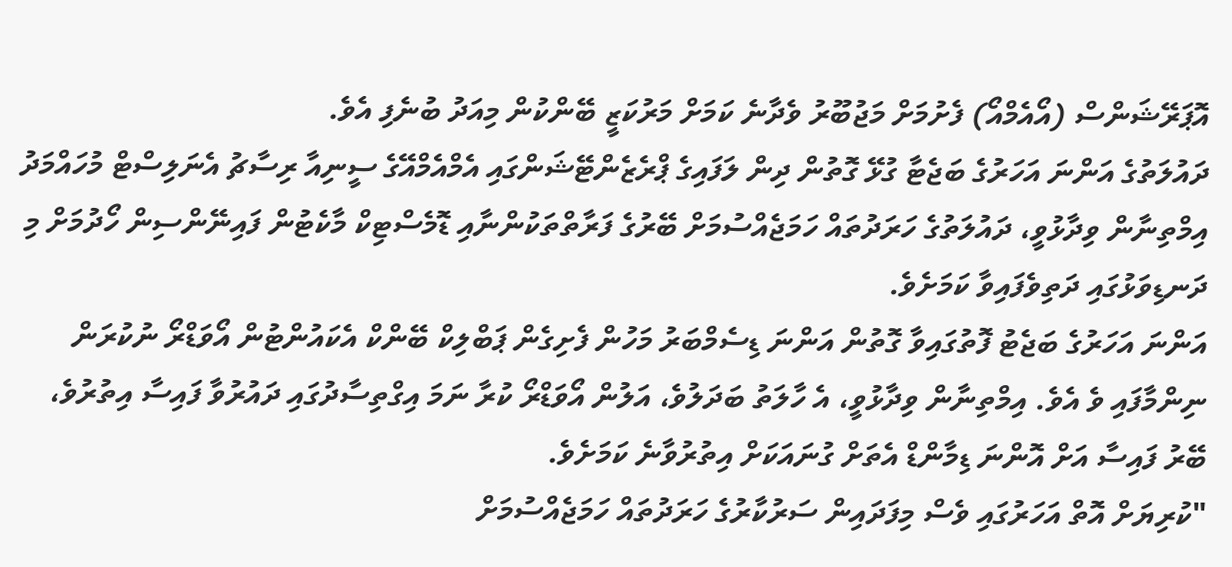އޮޕަރޭޝަންސް (އޯއެމްއޯ) ފެށުމަށް މަޖުބޫރު ވެދާނެ ކަމަށް މަރުކަޒީ ބޭންކުން މިއަދު ބުނެފި އެވެ.
ދައުލަތުގެ އަންނަ އަހަރުގެ ބަޖެޓާ ގުޅޭ ގޮތުން ދިން ލަފައިގެ ޕްރެޒެންޓޭޝަންގައި އެމްއެމްއޭގެ ސީނިއާ ރިސާޗު އެނަލިސްޓް މުހައްމަދު އިމްތިނާން ވިދާޅުވީ، ދައުލަތުގެ ހަރަދުތައް ހަމަޖެއްސުމަށް ބޭރުގެ ފަރާތްތަކުންނާއި ޑޮމެސްޓިކް މާކެޓުން ފައިނޭންސިން ހޯދުމަށް މި ދަނޑިވަޅުގައި ދަތިވެފައިވާ ކަމަށެވެ.
އަންނަ އަހަރުގެ ބަޖެޓު ފޮތުގައިވާ ގޮތުން އަންނަ ޑިސެމްބަރު މަހުން ފެށިގެން ޕަބްލިކް ބޭންކް އެކައުންޓުން އޯވަޑްރޯ ނުކުރަން ނިންމާފައި ވެ އެވެ. އިމްތިނާން ވިދާޅުވީ، އެ ހާލަތު ބަދަލުވެ، އަލުން އޯވަޑްރޯ ކުރާ ނަމަ އިގްތިސާދުގައި ދައުރުވާ ފައިސާ އިތުރުވެ، ބޭރު ފައިސާ އަށް އޮންނަ ޑިމާންޑް އެތަށް ގުނައަކަށް އިތުރުވާނެ ކަމަށެވެ.
"ކުރިޔަށް އޮތް އަހަރުގައި ވެސް މިފަދައިން ސަރުކާރުގެ ހަރަދުތައް ހަމަޖެއްސުމަށް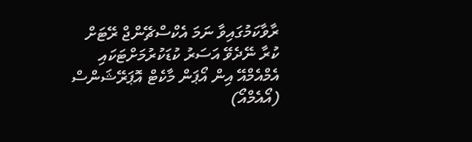ރާވާކަމުގައިވާ ނަމަ އެކްސްޗޭންޖް ރޭޓަށް ކުރާ ނޭދެވޭ އަސަރު ކުޑަކުރުމަށްޓަކައި އެމްއެމްއޭ އިން އޯޕަން މާކެޓް އޮޕަރޭޝަންސް (އޯއެމްއޯ)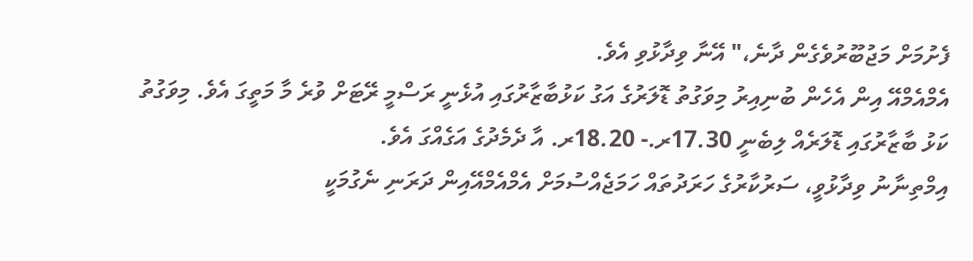ފެށުމަށް މަޖުބޫރުވެގެން ދާނެ،" އޭނާ ވިދާޅުވި އެވެ.
އެމްއެމްއޭ އިން އެހެން ބުނިއިރު މިވަގުތު ޑޮލަރުގެ އަގު ކަޅުބާޒާރުގައި އުޅެނީ ރަސްމީ ރޭޓަށް ވުރެ މާ މަތީގަ އެވެ. މިވަގުތު ކަޅު ބާޒާރުގައި ޑޮލަރެއް ލިބެނީ 17.30ރ.- 18.20ރ. އާ ދެމެދުގެ އަގެއްގަ އެވެ.
އިމްތިނާނު ވިދާޅުވީ، ސަރުކާރުގެ ހަރަދުތައް ހަމަޖެއްސުމަށް އެމްއެމްއޭއިން ދަރަނި ނެގުމަކީ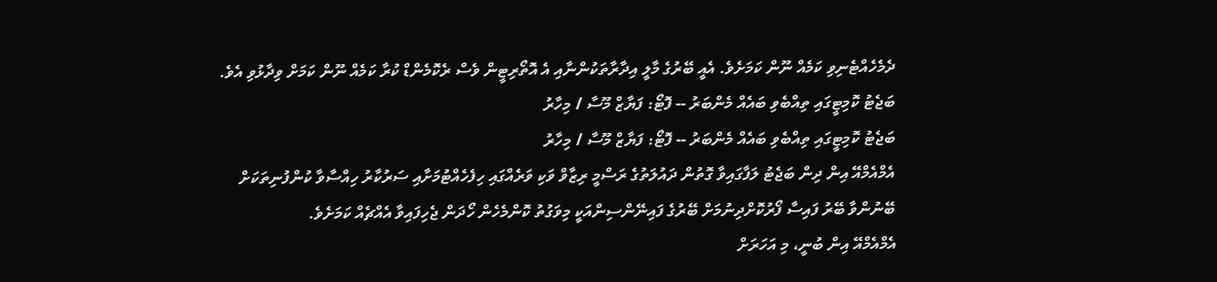ދެމެހެއްޓެނިވި ކަމެއް ނޫން ކަމަށެވެ. އެއީ ބޭރުގެ މާލީ އިދާރާތަކުންނާއި އެ އޮތޯރިޓީން ވެސް ރެކޮމެންޑް ކުރާ ކަމެއް ނޫން ކަމަށް ވިދާޅުވި އެވެ.
ބަޖެޓު ކޮމިޓީގައި ތިއްބެވި ބައެއް މެންބަރު -- ފޮޓޯ: ފަޔާޒް މޫސާ / މިހާރު
ބަޖެޓު ކޮމިޓީގައި ތިއްބެވި ބައެއް މެންބަރު -- ފޮޓޯ: ފަޔާޒް މޫސާ / މިހާރު
އެމްއެމްއޭ އިން ދިން ބަޖެޓު ލަފާގައިވާ ގޮތުން ދައުލަތުގެ ރަސްމީ ރިޒާވް ވަކި ވަރެއްގައި ހިފެހެއްޓުމަށާއި ސަރުކާރު ހިއްސާވާ ކުންފުނިތަކަށް ބޭނުންވާ ބޭރު ފައިސާ ފޯރުކޮށްދިނުމަށް ބޭރުގެ ފައިނޭންސިންއަކީ މިވަގުތު ކޮންމެހެން ހޯދަން ޖެހިފައިވާ އެއްޗެއް ކަމަށެވެ.
އެމްއެމްއޭ އިން ބުނީ، މި އަހަރަށް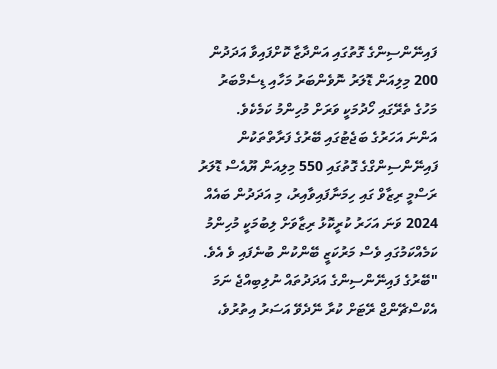ފައިނޭންސިންގެ ގޮތުގައި އަންދާޒާ ކޮށްފައިވާ އަދަދުން 200 މިލިއަން ޑޮލަރު ނޮވެންބަރު މަހާއި ޑިސެމްބަރު މަހުގެ ތެރޭގައި ހޯދުމަކީ ވަރަށް މުހިންމު ކަމެކެވެ.
އަންނަ އަހަރުގެ ބަޖެޓުގައި ބޭރުގެ ފަރާތްތަކުން ފައިނޭންސިންގްގެ ގޮތުގައި 550 މިލިއަން ޔޫއެސް ޑޮލަރު ރަސްމީ ރިޒާވް ގައި ހިމަނާފައިވާއިރު، މި އަދަދުން ބައެއް 2024 ވަނަ އަހަރު ކުރީކޮޅު ރިޒާވަށް ލިބުމަކީ މުހިންމު ކަމެއްކަމުގައި ވެސް މަރުކަޒީ ބޭންކުން ބުނެފައި ވެ އެވެ.
"ބޭރުގެ ފައިނޭންސިންގެ އަދަދުތައް ނުލިބިއްޖެ ނަމަ އެކްސްޗޭންޖް ރޭޓަށް ކުރާ ނޭދެވޭ އަސަރު އިތުރުވެ،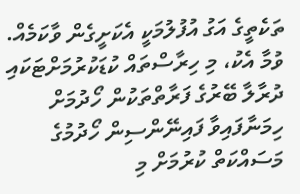ތަކެތީގެ އަގު އުފުލުމަކީ އެކަށީގެން ވާކަމެއް. ވުމާ އެކު، މި ހިރާސްތައް ކުޑަކުރުމަށްޓަކައި ދުރާލާ ބޭރުގެ ފަރާތްތަކުން ހޯދުމަށް ހިމަނާފައިވާ ފައިނޭންސިން ހޯދުމުގެ މަސައްކަތް ކުރުމަށް މި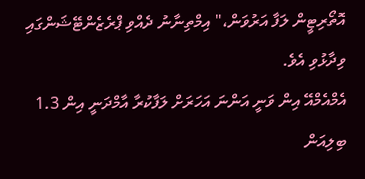އޮތޯރިޓީން ލަފާ އަރުވަން،" އިމްތިނާނު ދެއްވި ޕްރެޒެންޓޭޝަންގައި ވިދާޅުވި އެވެ.
އެމްއެމްއޭ އިން ވަނީ އަންނަ އަހަރަށް ލަފާކުރާ އާމްދަނީ އިން 1.3 ބިލިއަން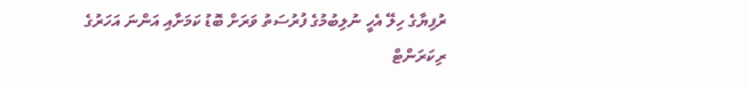ރުފިޔާގެ ހިލޭ އެހީ ނުލިބުމުގެ ފުރުސަތު ވަރަށް ބޮޑު ކަމަށާއި އަންނަ އަހަރުގެ ރިކަރަންޓް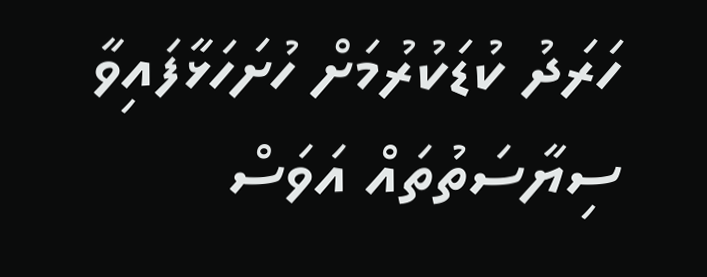ހަރަދު ކުޑަކުރުމަށް ހުށަހަޅާފައިވާ ސިޔާސަތުތައް އަވަސް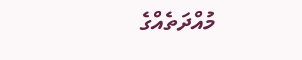މުއްދަތެއްގެ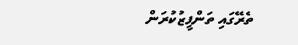ތެރޭގައި ތަންފީޒުކުރަން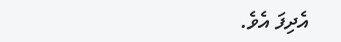އެދިފަ އެވެ.